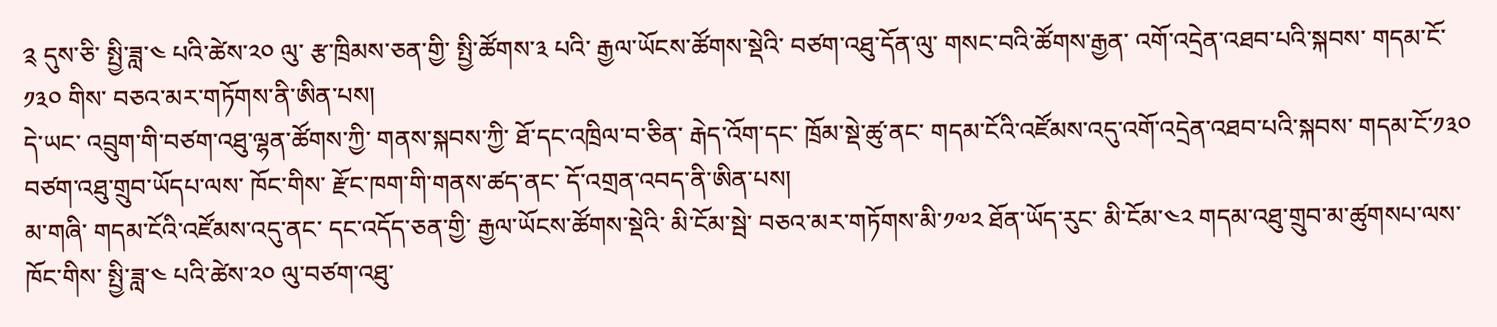༉ དུས་ཅི་ སྤྱི་ཟླ་༤ པའི་ཚེས་༢༠ ལུ་ རྩ་ཁྲིམས་ཅན་གྱི་ སྤྱི་ཚོགས་༣ པའི་ རྒྱལ་ཡོངས་ཚོགས་སྡེའི་ བཙག་འཐུ་དོན་ལུ་ གསང་བའི་ཚོགས་རྒྱན་ འགོ་འདྲེན་འཐབ་པའི་སྐབས་ གདམ་ངོ་༡༣༠ གིས་ བཅའ་མར་གཏོགས་ནི་ཨིན་པས།
དེ་ཡང་ འབྲུག་གི་བཙག་འཐུ་ལྷན་ཚོགས་ཀྱི་ གནས་སྐབས་ཀྱི་ ཐོ་དང་འཁྲིལ་བ་ཅིན་ རྒེད་འོག་དང་ ཁྲོམ་སྡེ་ཚུ་ནང་ གདམ་ངོའི་འཛོམས་འདུ་འགོ་འདྲེན་འཐབ་པའི་སྐབས་ གདམ་ངོ་༡༣༠ བཙག་འཐུ་གྲུབ་ཡོདཔ་ལས་ ཁོང་གིས་ རྫོང་ཁག་གི་གནས་ཚད་ནང་ དོ་འགྲན་འབད་ནི་ཨིན་པས།
མ་གཞི་ གདམ་ངོའི་འཛོམས་འདུ་ནང་ དང་འདོད་ཅན་གྱི་ རྒྱལ་ཡོངས་ཚོགས་སྡེའི་ མི་ངོམ་སྦེ་ བཅའ་མར་གཏོགས་མི་༡༧༢ ཐོན་ཡོད་རུང་ མི་ངོམ་༤༢ གདམ་འཐུ་གྲུབ་མ་ཚུགསཔ་ལས་ ཁོང་གིས་ སྤྱི་ཟླ་༤ པའི་ཚེས་༢༠ ལུ་བཙག་འཐུ་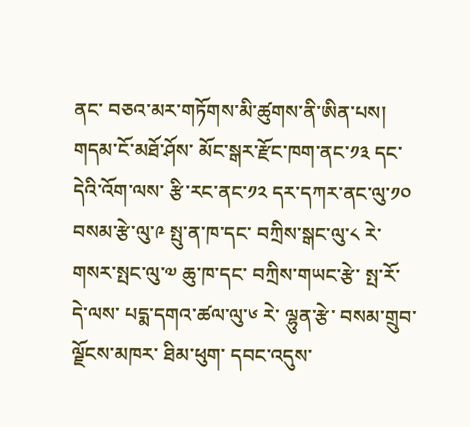ནང་ བཅའ་མར་གཏོགས་མི་ཚུགས་ནི་ཨིན་པས།
གདམ་ངོ་མཐོ་ཤོས་ མོང་སྒར་རྫོང་ཁག་ནང་༡༣ དང་ དེའི་འོག་ལས་ རྩི་རང་ནང་༡༢ དར་དཀར་ནང་ལུ་༡༠ བསམ་རྩེ་ལུ་༩ སྤུ་ན་ཁ་དང་ བཀྲིས་སྒང་ལུ་༨ རེ་ གསར་སྤང་ལུ་༧ ཆུ་ཁ་དང་ བཀྲིས་གཡང་རྩེ་ སྤ་རོ་ དེ་ལས་ པདྨ་དགའ་ཚལ་ལུ་༦ རེ་ ལྷུན་རྩེ་ བསམ་གྲུབ་ལྗོངས་མཁར་ ཐིམ་ཕུག་ དབང་འདུས་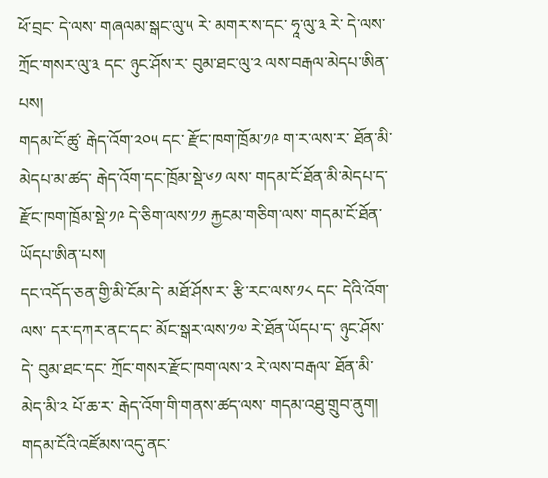ཕོ་བྲང་ དེ་ལས་ གཞལམ་སྒང་ལུ་༥ རེ་ མགར་ས་དང་ ཧཱ་ལུ་༣ རེ་ དེ་ལས་ ཀྲོང་གསར་ལུ་༣ དང་ ཉུང་ཤོས་ར་ བུམ་ཐང་ལུ་༢ ལས་བརྒལ་མེདཔ་ཨིན་པས།
གདམ་ངོ་ཚུ་ རྒེད་འོག་༢༠༥ དང་ རྫོང་ཁག་ཁྲོམ་༡༩ ག་ར་ལས་ར་ ཐོན་མི་མེདཔ་མ་ཚད་ རྒེད་འོག་དང་ཁྲོམ་སྡེ་༦༡ ལས་ གདམ་ངོ་ཐོན་མི་མེདཔ་ད་ རྫོང་ཁག་ཁྲོམ་སྡེ་༡༩ དེ་ཅིག་ལས་༡༡ རྐྱངམ་གཅིག་ལས་ གདམ་ངོ་ཐོན་ཡོདཔ་ཨིན་པས།
དང་འདོད་ཅན་གྱི་མི་ངོམ་དེ་ མཐོ་ཤོས་ར་ རྩི་རང་ལས་༡༨ དང་ དེའི་འོག་ལས་ དར་དཀར་ནང་དང་ མོང་སྒར་ལས་༡༧ རེ་ཐོན་ཡོདཔ་ད་ ཉུང་ཤོས་དེ་ བུམ་ཐང་དང་ ཀྲོང་གསར་རྫོང་ཁག་ལས་༢ རེ་ལས་བརྒལ་ ཐོན་མི་མེད་མི་༢ པོ་ཆ་ར་ རྒེད་འོག་གི་གནས་ཚད་ལས་ གདམ་འཐུ་གྲུབ་ནུག།
གདམ་ངོའི་འཛོམས་འདུ་ནང་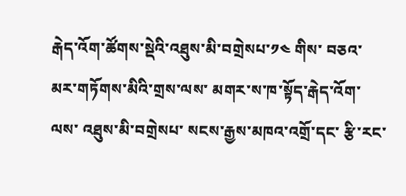རྒེད་འོག་ཚོགས་སྡེའི་འཐུས་མི་བགྲེསཔ་༡༤ གིས་ བཅའ་མར་གཏོགས་མིའི་གྲས་ལས་ མགར་ས་ཁ་སྟོད་རྒེད་འོག་ལས་ འཐུས་མི་བགྲེསཔ་ སངས་རྒྱས་མཁའ་འགྲོ་དང་ རྩི་རང་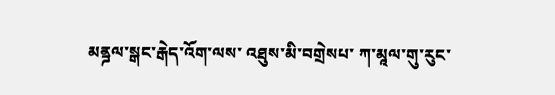མནྜལ་སྒང་རྒེད་འོག་ལས་ འཐུས་མི་བགྲེསཔ་ ཀ་མཱལ་གུ་རུང་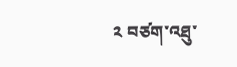༢ བཙག་འཐུ་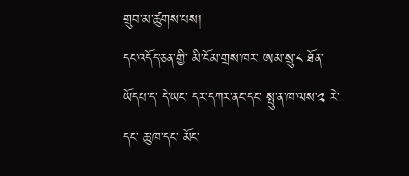གྲུབ་མ་ཚུགས་པས།
དང་འདོད་ཅན་གྱི་ མི་ངོམ་གྲས་ཁར་ ཨམ་སྲུ་༨ ཐོན་ཡོདཔ་ད་ དེ་ཡང་ དར་དཀར་ནང་དང་ སྤུ་ན་ཁ་ལས་༢ རེ་དང་ ཆུ་ཁ་དང་ མོང་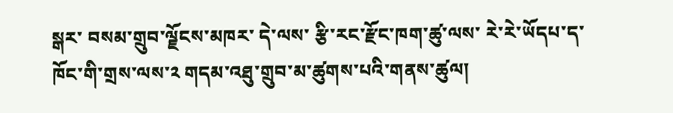སྒར་ བསམ་གྲུབ་ལྗོངས་མཁར་ དེ་ལས་ རྩི་རང་རྫོང་ཁག་ཚུ་ལས་ རེ་རེ་ཡོདཔ་ད་ ཁོང་གི་གྲས་ལས་༢ གདམ་འཐུ་གྲུབ་མ་ཚུགས་པའི་གནས་ཚུལ།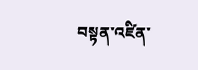བསྟན་འཛིན་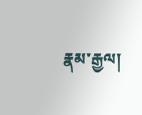རྣམ་རྒྱལ།